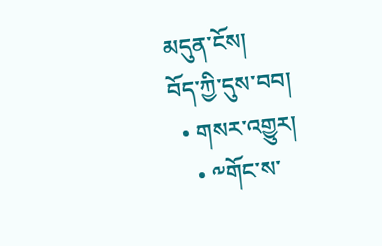མདུན་ངོས།
བོད་ཀྱི་དུས་བབ།
  • གསར་འགྱུར།
    • ༸གོང་ས་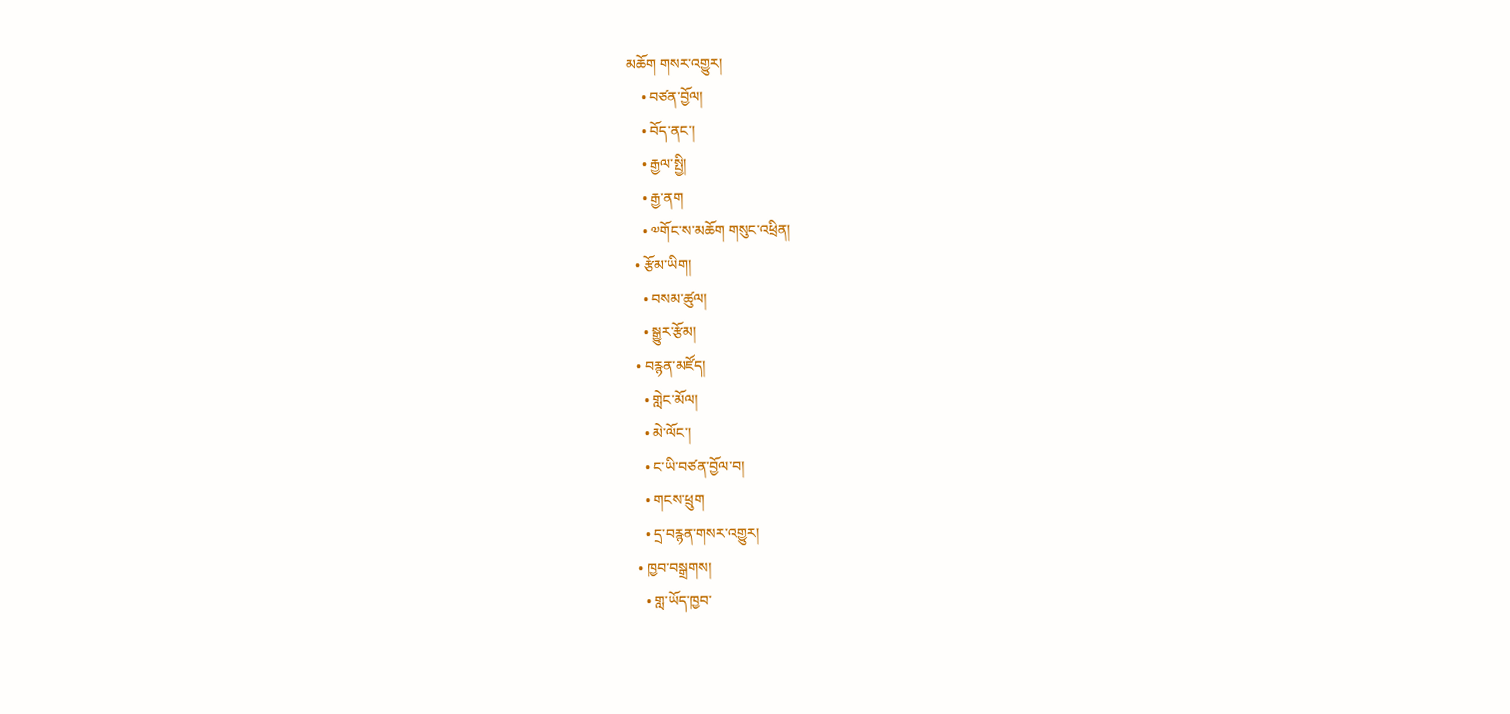མཆོག གསར་འགྱུར།
    • བཙན་བྱོལ།
    • བོད་ནང་།
    • རྒྱལ་སྤྱི།
    • རྒྱ་ནག
    • ༧གོང་ས་མཆོག གསུང་འཕྲིན།
  • རྩོམ་ཡིག།
    • བསམ་ཚུལ།
    • སྒྱུར་རྩོམ།
  • བརྙན་མཛོད།
    • གླེང་མོལ།
    • མེ་ལོང་།
    • ང་ཡི་བཙན་བྱོལ་བ།
    • གངས་ཕྲུག
    • དྲ་བརྙན་གསར་འགྱུར།
  • ཁྱབ་བསྒྲགས།
    • གླ་ཡོད་ཁྱབ་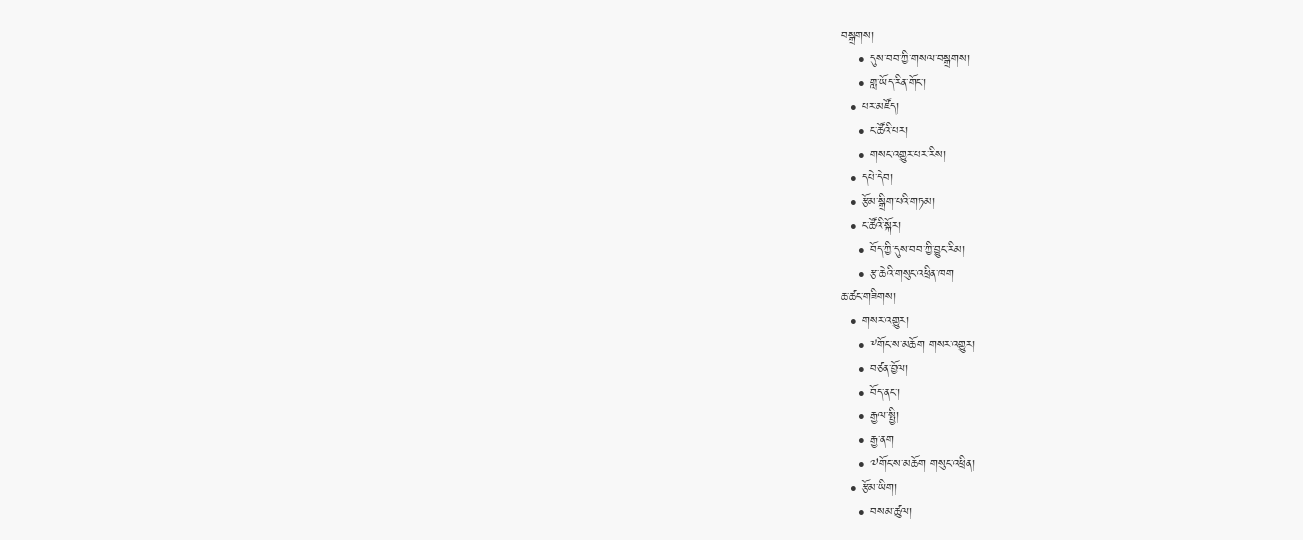བསྒྲགས།
    • དུས་བབ་ཀྱི་གསལ་བསྒྲགས།
    • གླ་ཡོད་རིན་གོང་།
  • པར་མཛོད།
    • ང་ཚོའི་པར།
    • གསང་འགྱུར་པར་རིས།
  • དཔེ་དེབ།
  • རྩོམ་སྒྲིག་པའི་གཏམ།
  • ང་ཚོའི་སྐོར།
    • བོད་ཀྱི་དུས་བབ་ཀྱི་བྱུང་རིམ།
    • རྩ་ཆེའི་གསུང་འཕྲིན་ཁག
ཆ་ཚང་གཟིགས།
  • གསར་འགྱུར།
    • ༸གོང་ས་མཆོག གསར་འགྱུར།
    • བཙན་བྱོལ།
    • བོད་ནང་།
    • རྒྱལ་སྤྱི།
    • རྒྱ་ནག
    • ༧གོང་ས་མཆོག གསུང་འཕྲིན།
  • རྩོམ་ཡིག།
    • བསམ་ཚུལ།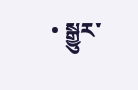• སྒྱུར་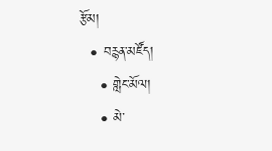རྩོམ།
  • བརྙན་མཛོད།
    • གླེང་མོལ།
    • མེ་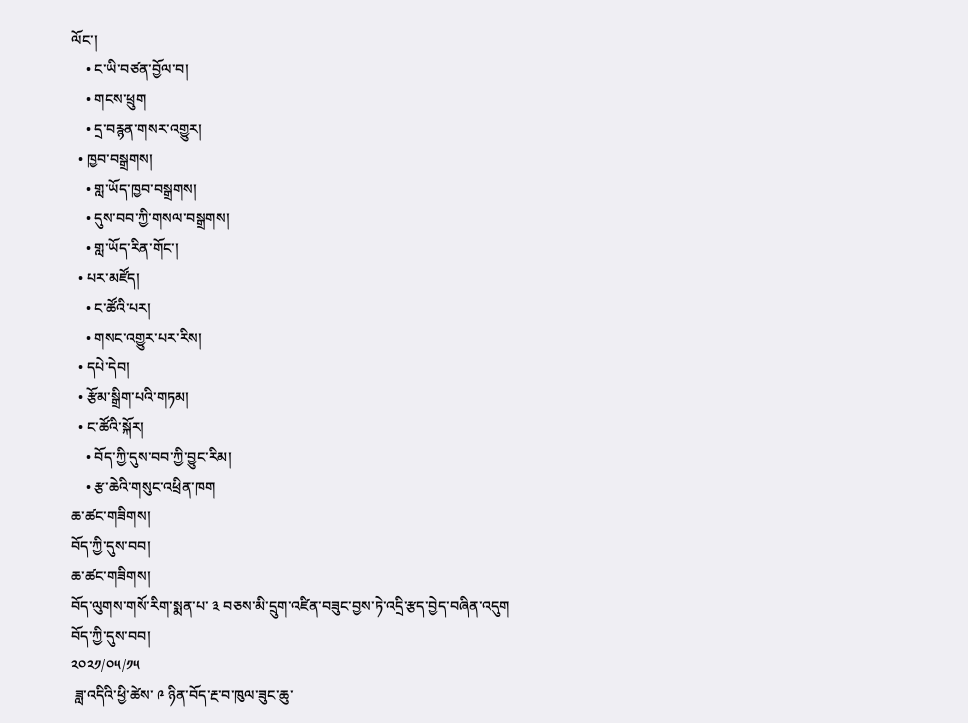ལོང་།
    • ང་ཡི་བཙན་བྱོལ་བ།
    • གངས་ཕྲུག
    • དྲ་བརྙན་གསར་འགྱུར།
  • ཁྱབ་བསྒྲགས།
    • གླ་ཡོད་ཁྱབ་བསྒྲགས།
    • དུས་བབ་ཀྱི་གསལ་བསྒྲགས།
    • གླ་ཡོད་རིན་གོང་།
  • པར་མཛོད།
    • ང་ཚོའི་པར།
    • གསང་འགྱུར་པར་རིས།
  • དཔེ་དེབ།
  • རྩོམ་སྒྲིག་པའི་གཏམ།
  • ང་ཚོའི་སྐོར།
    • བོད་ཀྱི་དུས་བབ་ཀྱི་བྱུང་རིམ།
    • རྩ་ཆེའི་གསུང་འཕྲིན་ཁག
ཆ་ཚང་གཟིགས།
བོད་ཀྱི་དུས་བབ།
ཆ་ཚང་གཟིགས།
བོད་ལུགས་གསོ་རིག་སྨན་པ་ ༣ བཅས་མི་དྲུག་འཛིན་བཟུང་བྱས་ཏེ་འདྲི་རྩད་བྱེད་བཞིན་འདུག
བོད་ཀྱི་དུས་བབ།
༢༠༢༡/༠༥/༡༥
 ཟླ་འདིའི་ཕྱི་ཚེས་ ༩ ཉིན་བོད་རྔ་བ་ཁུལ་ཟུང་ཆུ་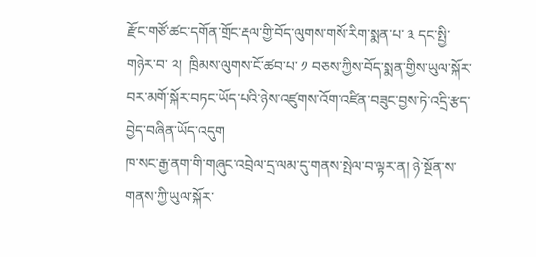རྫོང་གཙོ་ཚང་དགོན་གྲོང་རྡལ་གྱི་བོད་ལུགས་གསོ་རིག་སྨན་པ་ ༣ དང་སྤྱི་གཉེར་བ་ ༢།  ཁྲིམས་ལུགས་ངོ་ཚབ་པ་ ༡ བཅས་ཀྱིས་བོད་སྨན་གྱིས་ཡུལ་སྐོར་བར་མགོ་སྐོར་བཏང་ཡོད་པའི་ཉེས་འཛུགས་འོག་འཛིན་བཟུང་བྱས་ཏེ་འདྲི་རྩད་བྱེད་བཞིན་ཡོད་འདུག
ཁ་སང་རྒྱ་ནག་གི་གཞུང་འབྲེལ་དྲ་ལམ་དུ་གནས་སྤེལ་བ་ལྟར་ན། ཉེ་སྔོན་ས་གནས་ཀྱི་ཡུལ་སྐོར་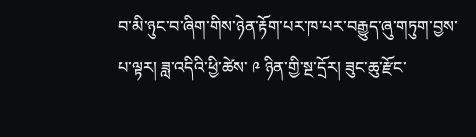བ་མི་ཉུང་བ་ཞིག་གིས་ཉེན་རྟོག་པར་ཁ་པར་བརྒྱུད་ཞུ་གཏུག་བྱས་པ་ལྟར། ཟླ་འདིའི་ཕྱི་ཚེས་ ༩ ཉིན་གྱི་སྔ་དྲོར། ཟུང་ཆུ་རྫོང་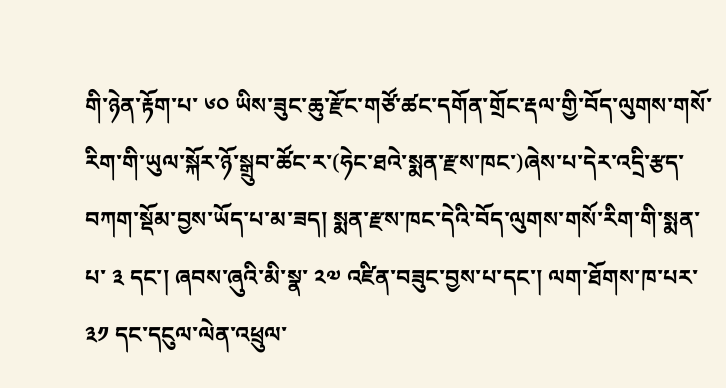གི་ཉེན་རྟོག་པ་ ༦༠ ཡིས་ཟུང་ཆུ་རྫོང་གཙོ་ཚང་དགོན་གྲོང་རྡལ་གྱི་བོད་ལུགས་གསོ་རིག་གི་ཡུལ་སྐོར་ཉོ་སྒྲུབ་ཚོང་ར་(ཧེང་ཐའེ་སྨན་རྫས་ཁང་)ཞེས་པ་དེར་འདྲི་རྩད་བཀག་སྡོམ་བྱས་ཡོད་པ་མ་ཟད། སྨན་རྫས་ཁང་དེའི་བོད་ལུགས་གསོ་རིག་གི་སྨན་པ་ ༣ དང་། ཞབས་ཞུའི་མི་སྣ་ ༢༧ འཛིན་བཟུང་བྱས་པ་དང་། ལག་ཐོགས་ཁ་པར་ ༣༡ དང་དངུལ་ལེན་འཕྲུལ་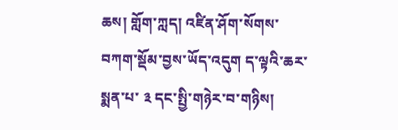ཆས། གློག་ཀླད། འཛིན་ཤོག་སོགས་བཀག་སྡོམ་བྱས་ཡོད་འདུག ད་ལྟའི་ཆར་སྨན་པ་ ༣ དང་སྤྱི་གཉེར་བ་གཉིས།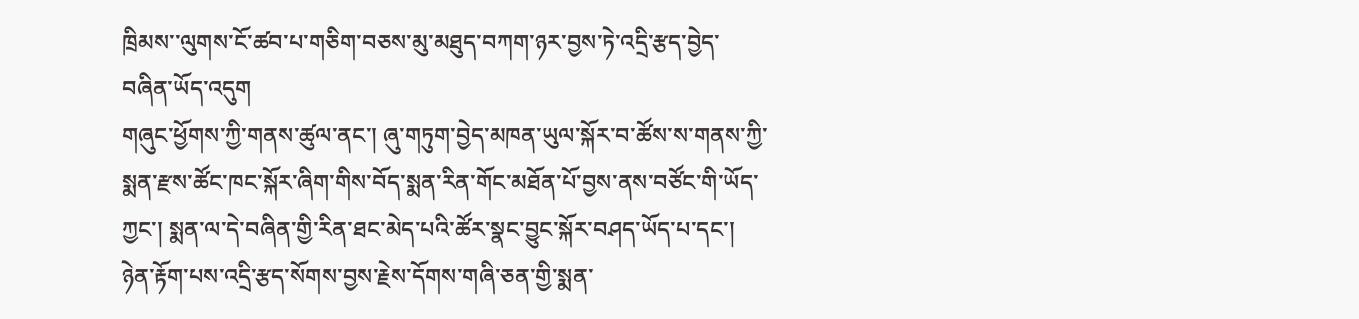ཁྲིམས་་ལུགས་ངོ་ཚབ་པ་གཅིག་བཅས་མུ་མཐུད་བཀག་ཉར་བྱས་ཏེ་འདྲི་རྩད་བྱེད་བཞིན་ཡོད་འདུག
གཞུང་ཕྱོགས་ཀྱི་གནས་ཚུལ་ནང་། ཞུ་གཏུག་བྱེད་མཁན་ཡུལ་སྐོར་བ་ཚོས་ས་གནས་ཀྱི་སྨན་རྫས་ཚོང་ཁང་སྐོར་ཞིག་གིས་བོད་སྨན་རིན་གོང་མཐོན་པོ་བྱས་ནས་བཙོང་གི་ཡོད་ཀྱང་། སྨན་ལ་དེ་བཞིན་གྱི་རིན་ཐང་མེད་པའི་ཚོར་སྣང་བྱུང་སྐོར་བཤད་ཡོད་པ་དང་།  ཉེན་རྟོག་པས་འདྲི་རྩད་སོགས་བྱས་རྗེས་དོགས་གཞི་ཅན་གྱི་སྨན་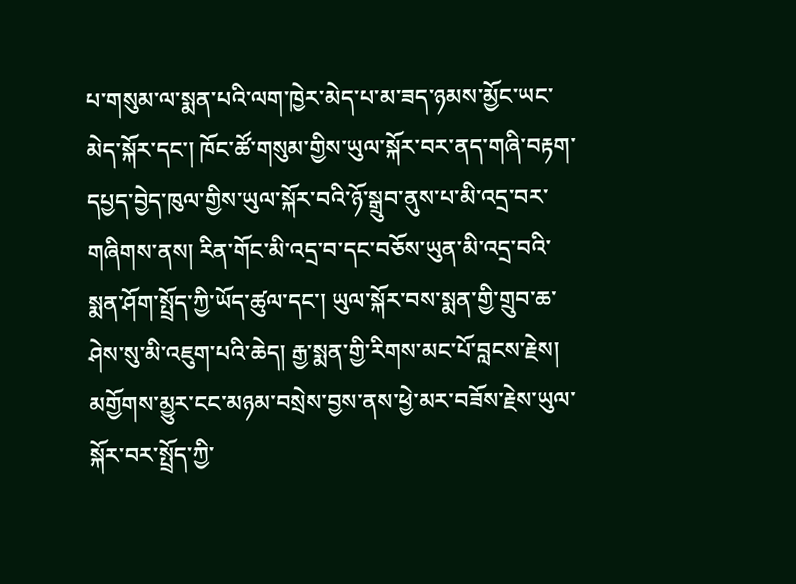པ་གསུམ་ལ་སྨན་པའི་ལག་ཁྱེར་མེད་པ་མ་ཟད་ཉམས་མྱོང་ཡང་མེད་སྐོར་དང་། ཁོང་ཚོ་གསུམ་གྱིས་ཡུལ་སྐོར་བར་ནད་གཞི་བརྟག་དཔྱད་བྱེད་ཁུལ་གྱིས་ཡུལ་སྐོར་བའི་ཉོ་སྒྲུབ་ནུས་པ་མི་འདྲ་བར་གཞིགས་ནས། རིན་གོང་མི་འདྲ་བ་དང་བཅོས་ཡུན་མི་འདྲ་བའི་སྨན་ཤོག་སྤྲོད་ཀྱི་ཡོད་ཚུལ་དང་། ཡུལ་སྐོར་བས་སྨན་གྱི་གྲུབ་ཆ་ཤེས་སུ་མི་འཇུག་པའི་ཆེད། རྒྱ་སྨན་གྱི་རིགས་མང་པོ་བླངས་རྗེས། མགྱོགས་མྱུར་ངང་མཉམ་བསྲེས་བྱས་ནས་ཕྱེ་མར་བཟོས་རྗེས་ཡུལ་སྐོར་བར་སྤྲོད་ཀྱི་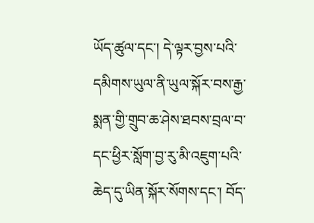ཡོད་ཚུལ་དང་། དེ་ལྟར་བྱས་པའི་དམིགས་ཡུལ་ནི་ཡུལ་སྐོར་བས་རྒྱ་སྨན་གྱི་གྲུབ་ཆ་ཤེས་ཐབས་བྲལ་བ་དང་ཕྱིར་སློག་བྱ་རུ་མི་འཇུག་པའི་ཆེད་དུ་ཡིན་སྐོར་སོགས་དང་། བོད་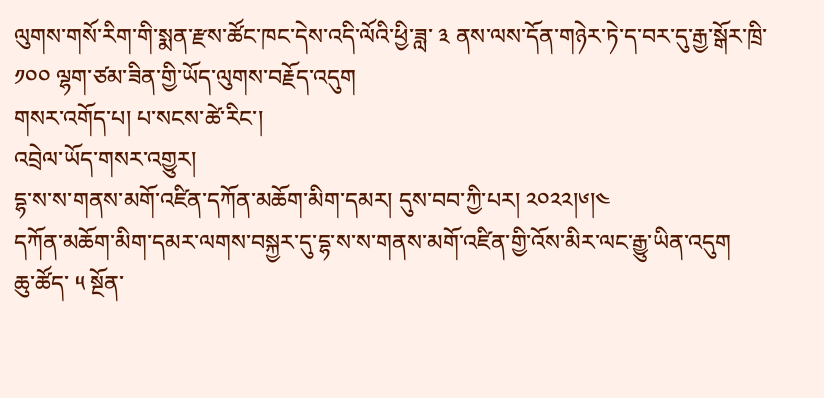ལུགས་གསོ་རིག་གི་སྨན་རྫས་ཚོང་ཁང་དེས་འདི་ལོའི་ཕྱི་ཟླ་ ༣ ནས་ལས་དོན་གཉེར་ཏེ་ད་བར་དུ་རྒྱ་སྒོར་ཁྲི་ ༡༠༠ ལྷག་ཙམ་ཟིན་གྱི་ཡོད་ལུགས་བརྗོད་འདུག
གསར་འགོད་པ། པ་སངས་ཚེ་རིང་།
འབྲེལ་ཡོད་གསར་འགྱུར།
དྷ་ས་ས་གནས་མགོ་འཛིན་དཀོན་མཆོག་མིག་དམར། དུས་བབ་ཀྱི་པར། ༢༠༢༢།༦།༤
དཀོན་མཆོག་མིག་དམར་ལགས་བསྐྱར་དུ་དྷ་ས་ས་གནས་མགོ་འཛིན་གྱི་འོས་མིར་ལང་རྒྱུ་ཡིན་འདུག
ཆུ་ཚོད་ ༥ སྔོན་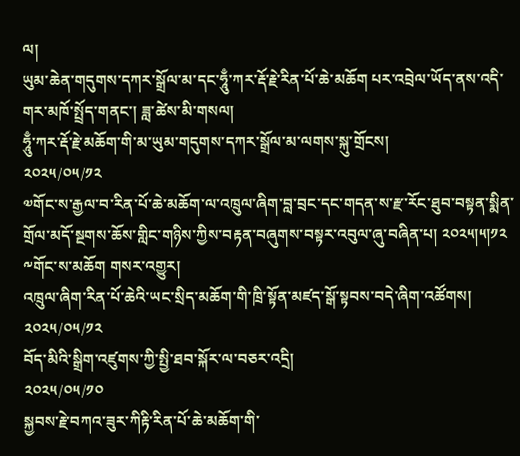ལ།
ཡུམ་ཆེན་གདུགས་དཀར་སྒྲོལ་མ་དང་ཧཱུྃ་ཀར་རྡོ་རྗེ་རིན་པོ་ཆེ་མཆོག པར་འབྲེལ་ཡོད་ནས་འདི་གར་མཁོ་སྤྲོད་གནང་། ཟླ་ཚེས་མི་གསལ།
ཧཱུྃ་ཀར་རྡོ་རྗེ་མཆོག་གི་མ་ཡུམ་གདུགས་དཀར་སྒྲོལ་མ་ལགས་སྐུ་གྲོངས།
༢༠༢༥/༠༥/༡༢
༧གོང་ས་རྒྱལ་བ་རིན་པོ་ཆེ་མཆོག་ལ་འཁྲུལ་ཞིག་བླ་བྲང་དང་གདན་ས་རྫ་རོང་ཐུབ་བསྟན་སྨིན་གྲོལ་མདོ་སྔགས་ཆོས་གླིང་གཉིས་ཀྱིས་བརྟན་བཞུགས་བསྟར་འབུལ་ཞུ་བཞིན་པ། ༢༠༢༥།༥།༡༢
༸གོང་ས་མཆོག གསར་འགྱུར།
འཁྲུལ་ཞིག་རིན་པོ་ཆེའི་ཡང་སྲིད་མཆོག་གི་ཁྲི་སྟོན་མཛད་སྒོ་སྟབས་བདེ་ཞིག་འཚོགས།
༢༠༢༥/༠༥/༡༢
བོད་མིའི་སྒྲིག་འཛུགས་ཀྱི་སྤྱི་ཐབ་སྐོར་ལ་བཅར་འདྲི།
༢༠༢༥/༠༥/༡༠
སྐྱབས་རྗེ་བཀའ་ཟུར་ཀིརྟི་རིན་པོ་ཆེ་མཆོག་གི་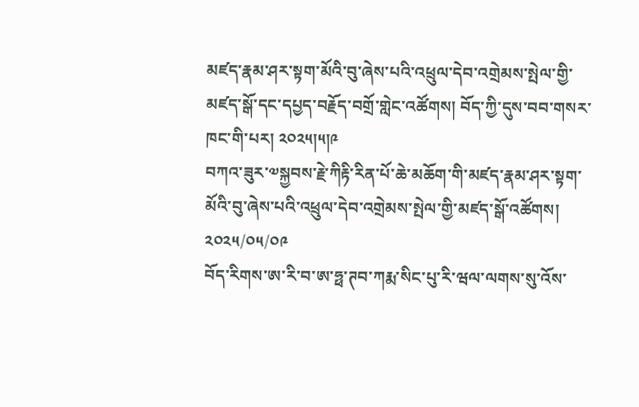མཛད་རྣམ་ཤར་སྟག་མོའི་བུ་ཞེས་པའི་འཕྲུལ་དེབ་འགྲེམས་སྤེལ་གྱི་མཛད་སྒོ་དང་དཔྱད་བརྗོད་བགྲོ་གླེང་འཚོགས། བོད་ཀྱི་དུས་བབ་གསར་ཁང་གི་པར། ༢༠༢༥།༥།༩
བཀའ་ཟུར་༧སྐྱབས་རྗེ་ཀིརྟི་རིན་པོ་ཆེ་མཆོག་གི་མཛད་རྣམ་ཤར་སྟག་མོའི་བུ་ཞེས་པའི་འཕྲུལ་དེབ་འགྲེམས་སྤེལ་གྱི་མཛད་སྒོ་འཚོགས།
༢༠༢༥/༠༥/༠༩
བོད་རིགས་ཨ་རི་བ་ཨ་ཧྥ་ཊབ་ཀརྨ་སིང་པུ་རི་ཝལ་ལགས་སུ་འོས་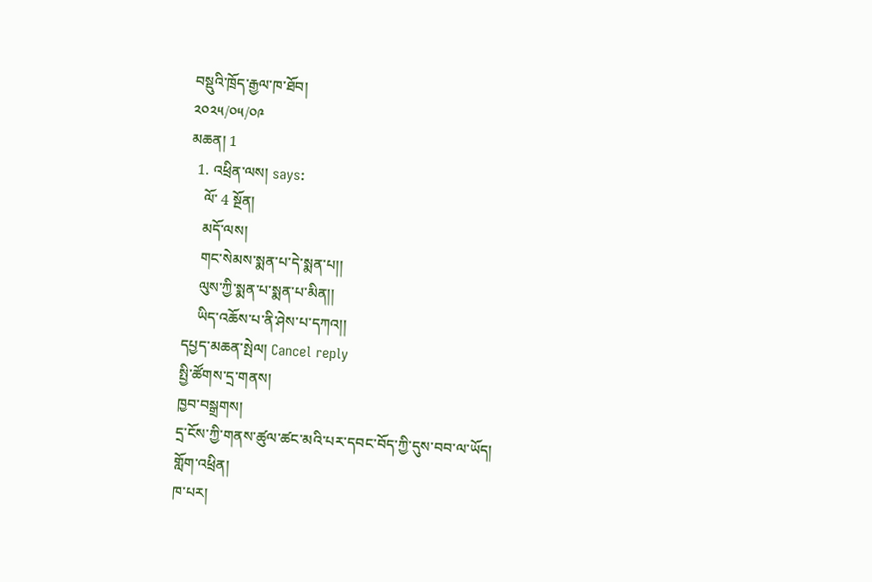བསྡུའི་ཁྲོད་རྒྱལ་ཁ་ཐོབ།
༢༠༢༥/༠༥/༠༩
མཆན། 1
  1. འཕྲིན་ལས། says:
    ལོ་ 4 སྔོན།
    མདོ་ལས།
    གང་སེམས་སྨན་པ་དེ་སྨན་པ།།
    ལུས་ཀྱི་སྨན་པ་སྨན་པ་མིན།།
    ཡིད་འཆོས་པ་ནི་ཤེས་པ་དཀའ།།
དཔྱད་མཆན་སྤེལ། Cancel reply
སྤྱི་ཚོགས་དྲ་གནས།
ཁྱབ་བསྒྲགས།
དྲ་ངོས་ཀྱི་གནས་ཚུལ་ཚང་མའི་པར་དབང་བོད་ཀྱི་དུས་བབ་ལ་ཡོད།
གློག་འཕྲིན།
ཁ་པར།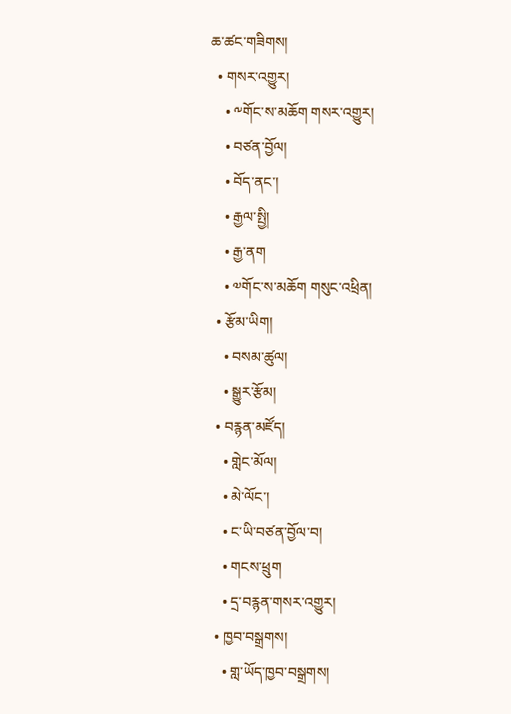ཆ་ཚང་གཟིགས།
  • གསར་འགྱུར།
    • ༸གོང་ས་མཆོག གསར་འགྱུར།
    • བཙན་བྱོལ།
    • བོད་ནང་།
    • རྒྱལ་སྤྱི།
    • རྒྱ་ནག
    • ༧གོང་ས་མཆོག གསུང་འཕྲིན།
  • རྩོམ་ཡིག།
    • བསམ་ཚུལ།
    • སྒྱུར་རྩོམ།
  • བརྙན་མཛོད།
    • གླེང་མོལ།
    • མེ་ལོང་།
    • ང་ཡི་བཙན་བྱོལ་བ།
    • གངས་ཕྲུག
    • དྲ་བརྙན་གསར་འགྱུར།
  • ཁྱབ་བསྒྲགས།
    • གླ་ཡོད་ཁྱབ་བསྒྲགས།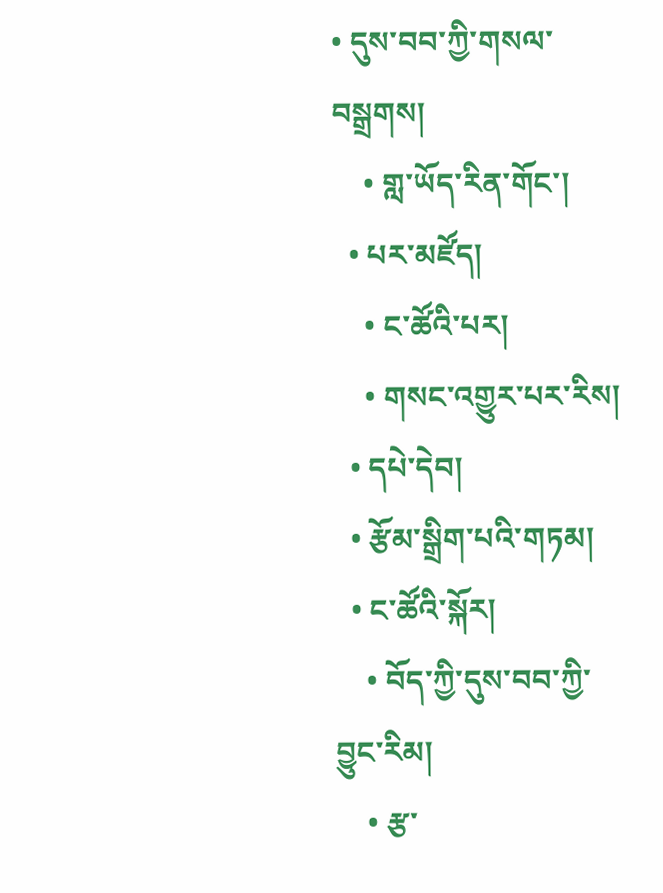• དུས་བབ་ཀྱི་གསལ་བསྒྲགས།
    • གླ་ཡོད་རིན་གོང་།
  • པར་མཛོད།
    • ང་ཚོའི་པར།
    • གསང་འགྱུར་པར་རིས།
  • དཔེ་དེབ།
  • རྩོམ་སྒྲིག་པའི་གཏམ།
  • ང་ཚོའི་སྐོར།
    • བོད་ཀྱི་དུས་བབ་ཀྱི་བྱུང་རིམ།
    • རྩ་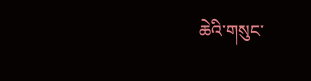ཆེའི་གསུང་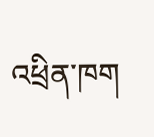འཕྲིན་ཁག